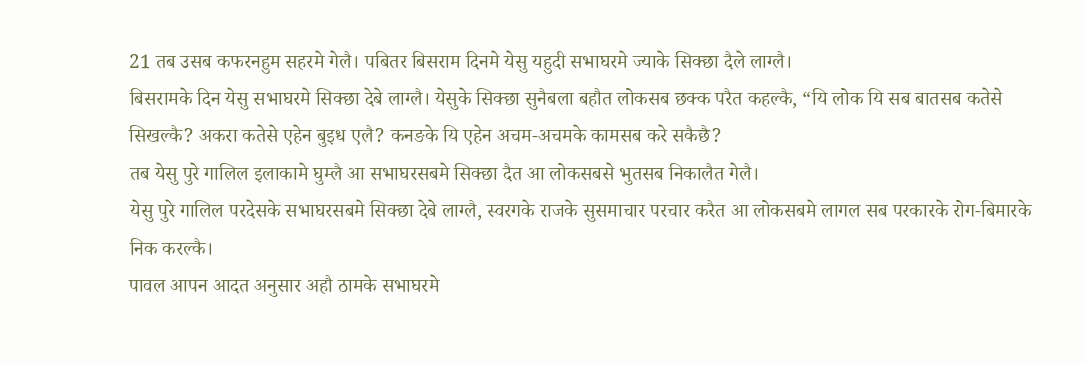21 तब उसब कफरनहुम सहरमे गेलै। पबितर बिसराम दिनमे येसु यहुदी सभाघरमे ज्याके सिक्छा दैले लाग्लै।
बिसरामके दिन येसु सभाघरमे सिक्छा देबे लाग्लै। येसुके सिक्छा सुनैबला बहौत लोकसब छक्क परैत कहल्कै, “यि लोक यि सब बातसब कतेसे सिखल्कै? अकरा कतेसे एहेन बुइध एलै? कनङके यि एहेन अचम-अचमके कामसब करे सकैछै?
तब येसु पुरे गालिल इलाकामे घुम्लै आ सभाघरसबमे सिक्छा दैत आ लोकसबसे भुतसब निकालैत गेलै।
येसु पुरे गालिल परदेसके सभाघरसबमे सिक्छा देबे लाग्लै, स्वरगके राजके सुसमाचार परचार करैत आ लोकसबमे लागल सब परकारके रोग-बिमारके निक करल्कै।
पावल आपन आदत अनुसार अहौ ठामके सभाघरमे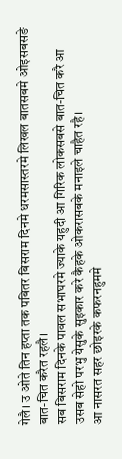गेलै। उ ओते तिन हप्ता तक पबितर बिसराम दिनमे धरमसास्तरमे लिखल बातसबमे ओइसबसङे बात-चित करैत रहलै।
सब बिसराम दिनके पावल सभाघरमे ज्याके यहुदी आ गिरिक लोकसबसे बात-चित करै आ उसब सेहो परभु येसुके सुइकार करे कैहके ओकरासबके मनाइले चाहैत रहै।
आ नासरत सहर छोइरके कफरनहुममे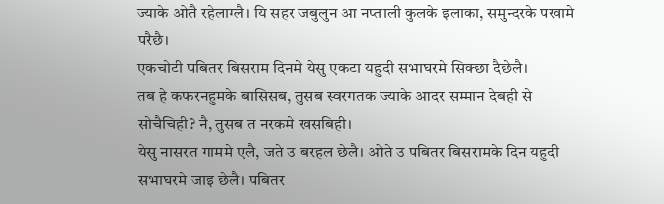ज्याके ओतै रहेलाग्लै। यि सहर जबुलुन आ नप्ताली कुलके इलाका, समुन्दरके पखामे परैछै।
एकचोटी पबितर बिसराम दिनमे येसु एकटा यहुदी सभाघरमे सिक्छा दैछेलै।
तब हे कफरनहुमके बासिसब, तुसब स्वरगतक ज्याके आदर सम्मान देबही से सोचैचिही? नै, तुसब त नरकमे खसबिही।
येसु नासरत गाममे एलै, जते उ बरहल छेलै। ओते उ पबितर बिसरामके दिन यहुदी सभाघरमे जाइ छेलै। पबितर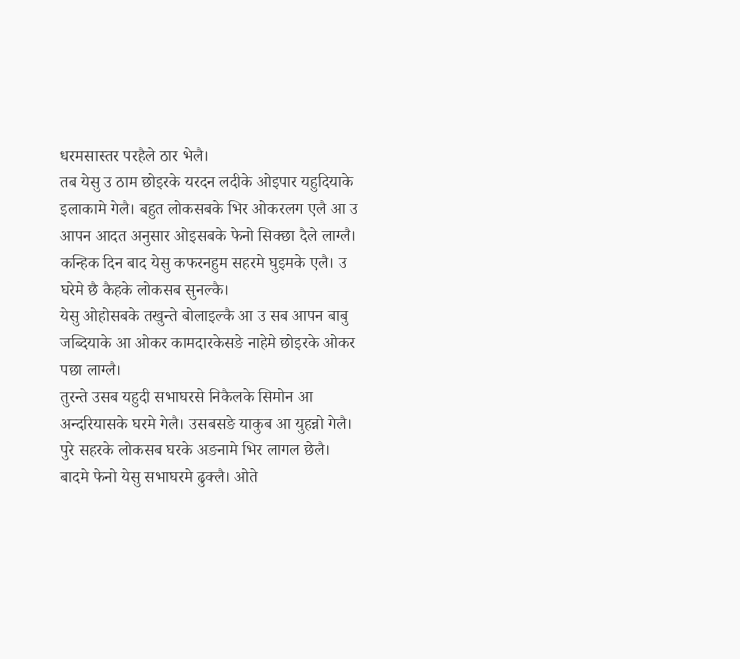धरमसास्तर परहैले ठार भेलै।
तब येसु उ ठाम छोइरके यरदन लदीके ओइपार यहुदियाके इलाकामे गेलै। बहुत लोकसबके भिर ओकरलग एलै आ उ आपन आदत अनुसार ओइसबके फेनो सिक्छा दैले लाग्लै।
कन्हिक दिन बाद येसु कफरनहुम सहरमे घुइमके एलै। उ घरेमे छै कैहके लोकसब सुनल्कै।
येसु ओहोसबके तखुन्ते बोलाइल्कै आ उ सब आपन बाबु जब्दियाके आ ओकर कामदारकेसङे नाहेमे छोइरके ओकर पछा लाग्लै।
तुरन्ते उसब यहुदी सभाघरसे निकैलके सिमोन आ अन्दरियासके घरमे गेलै। उसबसङे याकुब आ युहन्नो गेलै।
पुरे सहरके लोकसब घरके अङनामे भिर लागल छेलै।
बादमे फेनो येसु सभाघरमे ढुक्लै। ओते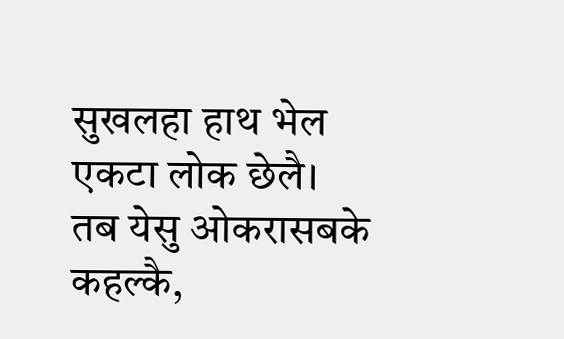सुखलहा हाथ भेल एकटा लोक छेलै।
तब येसु ओकरासबके कहल्कै,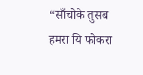“साँचोके तुसब हमरा यि फोकरा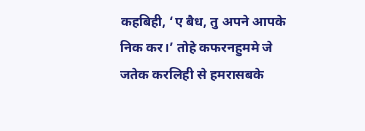कहबिही, ‘ए बैध, तु अपने आपके निक कर।’ तोहे कफरनहुममे जे जतेक करलिही से हमरासबके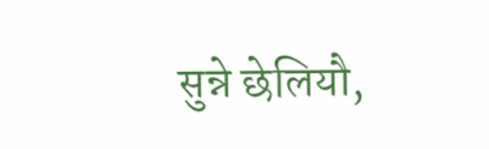सुन्ने छेलियौ,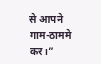से आपने गाम-ठाममे कर।”